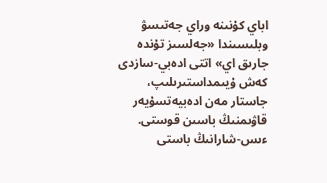اباي كۇنىنە وراي جەتىسۋ وبلىسىندا «جەلسىز تۇندە جارىق اي» اتتى ادەبي-سازدى كەش ۇيىمداستىرىلىپ، جاستار مەن ادەبيەتسۇيەر قاۋىمنىڭ باسىن قوستى.
ءىس-شارانىڭ باستى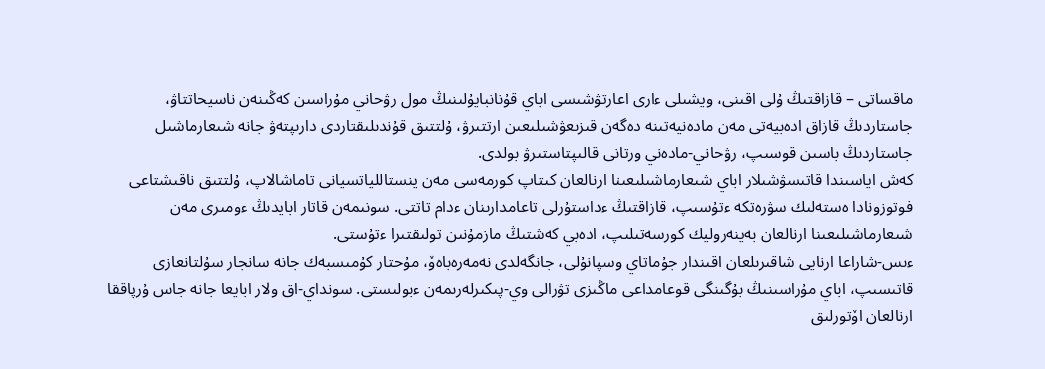ماقساتى – قازاقتىڭ ۇلى اقىنى، ويشىلى ءارى اعارتۋشىسى اباي قۇنانبايۇلىنىڭ مول رۋحاني مۇراسىن كەڭىنەن ناسيحاتتاۋ، جاستاردىڭ قازاق ادەبيەتى مەن مادەنيەتىنە دەگەن قىزىعۋشىلىعىن ارتتىرۋ، ۇلتتىق قۇندىلىقتاردى دارىپتەۋ جانە شىعارماشىل جاستاردىڭ باسىن قوسىپ، رۋحاني-مادەني ورتانى قالىپتاستىرۋ بولدى.
كەش اياسىندا قاتىسۋشىلار اباي شىعارماشىلىعىنا ارنالعان كىتاپ كورمەسى مەن ينستاللياتسيانى تاماشالاپ، ۇلتتىق ناقىشتاعى فوتوزونادا ەستەلىك سۋرەتكە ءتۇسىپ، قازاقتىڭ ءداستۇرلى تاعامدارىنان ءدام تاتتى. سونىمەن قاتار ابايدىڭ ءومىرى مەن شىعارماشىلىعىنا ارنالعان بەينەروليك كورسەتىلىپ، ادەبي كەشتىڭ مازمۇنىن تولىقتىرا ءتۇستى.
ءىس-شاراعا ارنايى شاقىرىلعان اقىندار جۇماتاي وسپانۇلى، جانگەلدى نەمەرەباەۆ، مۇحتار كۇمىسبەك جانە سانجار سۇلتانعازى قاتىسىپ، اباي مۇراسىنىڭ بۇگىنگى قوعامداعى ماڭىزى تۋرالى وي-پىكىرلەرىمەن ءبولىستى. سونداي-اق ولار ابايعا جانە جاس ۇرپاققا ارنالعان اۆتورلىق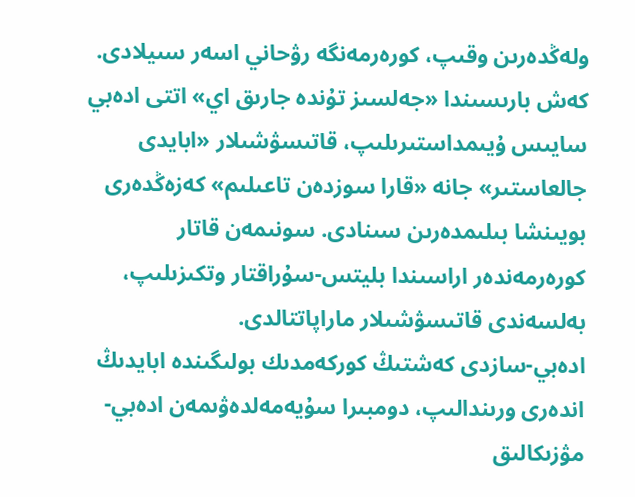ولەڭدەرىن وقىپ، كورەرمەنگە رۋحاني اسەر سىيلادى.
كەش بارىسىندا «جەلسىز تۇندە جارىق اي» اتتى ادەبي سايىس ۇيىمداستىرىلىپ، قاتىسۋشىلار «ابايدى جالعاستىر» جانە «قارا سوزدەن تاعىلىم» كەزەڭدەرى بويىنشا بىلىمدەرىن سىنادى. سونىمەن قاتار كورەرمەندەر اراسىندا بليتس-سۇراقتار وتكىزىلىپ، بەلسەندى قاتىسۋشىلار ماراپاتتالدى.
ادەبي-سازدى كەشتىڭ كوركەمدىك بولىگىندە ابايدىڭ اندەرى ورىندالىپ، دومبىرا سۇيەمەلدەۋىمەن ادەبي-مۋزىكالىق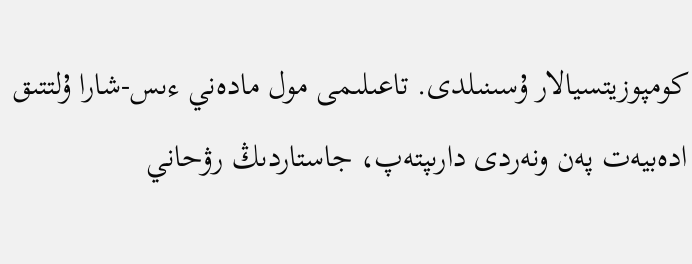كومپوزيتسيالار ۇسىنىلدى. تاعىلىمى مول مادەني ءىس-شارا ۇلتتىق ادەبيەت پەن ونەردى دارىپتەپ، جاستاردىڭ رۋحاني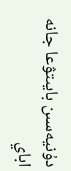دۇنيەسىن بايىتۋعا جانە اباي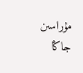مۇراسىن جاڭا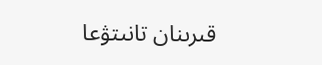قىرىنان تانىتۋعا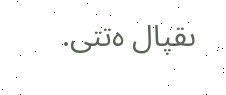ىقپال ەتتى.